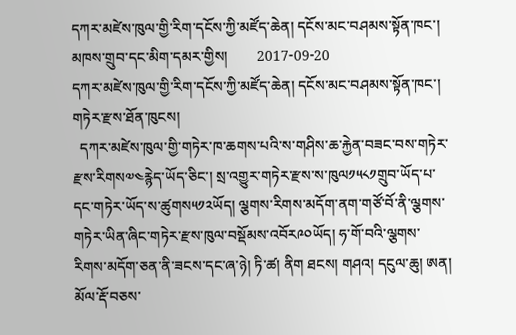དཀར་མཛེས་ཁུལ་གྱི་རིག་དངོས་ཀྱི་མཛོད་ཆེན། དངོས་མང་བཤམས་སྟོན་ཁང་།
མཁས་གྲུབ་དང་མིག་དམར་གྱིས།        2017-09-20
དཀར་མཛེས་ཁུལ་གྱི་རིག་དངོས་ཀྱི་མཛོད་ཆེན། དངོས་མང་བཤམས་སྟོན་ཁང་།
གཏེར་རྫས་ཐོན་ཁུངས།
  དཀར་མཛེས་ཁུལ་གྱི་གཏེར་ཁ་ཆགས་པའི་ས་གཤིས་ཆ་རྐྱེན་བཟང་བས་གཏེར་རྫས་རིགས༧༤རྙེད་ཡོད་ཅིང་། སྲ་འགྱུར་གཏེར་རྫས་ས་ཁུལ༡༥༨༡གྲུབ་ཡོད་པ་དང་གཏེར་ཡོད་ས་ཚུགས༥༡༢ཡོད། ལྕགས་རིགས་མདོག་ནག་གཙོ་བོ་ནི་ལྕགས་གཏེར་ཡིན་ཞིང་གཏེར་རྫས་ཁུལ་བསྡོམས་འབོར༩༠ཡོད། ཧ་གོ་བའི་ལྕགས་རིགས་མདོག་ཅན་ནི་ཟངས་དང་ཞ་ཉེ། ཏི་ཚ། ནིག ཐངས། གཤའ། དངུལ་ཆུ། ཨན། མོལ་རྡོ་བཅས་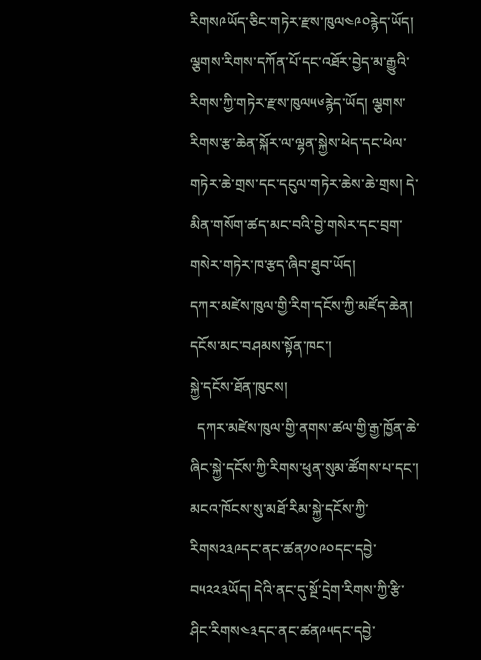རིགས༩ཡོད་ཅིང་གཏེར་རྫས་ཁུལ༤༩༠རྙེད་ཡོད། ལྕགས་རིགས་དཀོན་པོ་དང་འཐོར་བྱེད་མ་རྒྱུའི་རིགས་ཀྱི་གཏེར་རྫས་ཁུལ༥༦རྙེད་ཡོད། ལྕགས་རིགས་རྩ་ཆེན་སྐོར་ལ་ལྷན་སྐྱེས་ཕེད་དང་ཕེལ་གཏེར་ཆེ་གྲས་དང་དངུལ་གཏེར་ཆེས་ཆེ་གྲས། དེ་མིན་གསོག་ཚད་མང་བའི་བྱེ་གསེར་དང་བྲག་གསེར་གཏེར་ཁ་རྩད་ཞིབ་ཐུབ་ཡོད།
དཀར་མཛེས་ཁུལ་གྱི་རིག་དངོས་ཀྱི་མཛོད་ཆེན། དངོས་མང་བཤམས་སྟོན་ཁང་།
སྐྱེ་དངོས་ཐོན་ཁུངས།
  དཀར་མཛེས་ཁུལ་གྱི་ནགས་ཚལ་གྱི་རྒྱ་ཁྱོན་ཆེ་ཞིང་སྐྱེ་དངོས་ཀྱི་རིགས་ཕུན་སུམ་ཚོགས་པ་དང་། མངའ་ཁོངས་སུ་མཐོ་རིམ་སྐྱེ་དངོས་ཀྱི་རིགས༢༣༩དང་ནང་ཚན༡༠༩༠དང་དབྱེ་བ༥༢༢༣ཡོད། དེའི་ནང་དུ་སྔོ་དྲེག་རིགས་ཀྱི་རྩི་ཤིང་རིགས༤༣དང་ནང་ཚན༩༥དང་དབྱེ་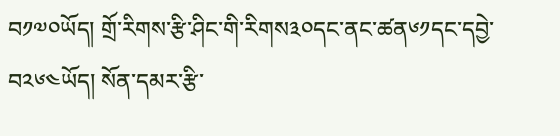བ༡༧༠ཡོད། གྲོ་རིགས་རྩི་ཤིང་གི་རིགས༣༠དང་ནང་ཚན༦༡དང་དབྱེ་བ༢༦༤ཡོད། སོན་དམར་རྩི་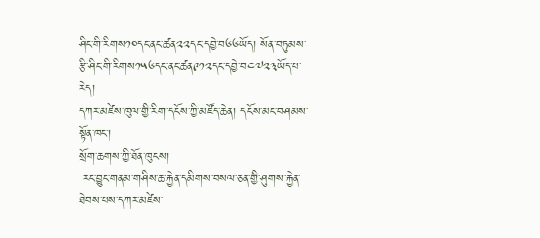ཤིང་གི་རིགས༡༠དང་ནང་ཚན༢༢དང་དབྱེ་བ༦༦ཡོད། སོན་བཏུམས་རྩི་ཤིང་གི་རིགས༡༥༦དང་ནང་ཚན༩༡༢དང་དབྱེ་བ༤༧༢༣ཡོད་པ་རེད།
དཀར་མཛེས་ཁུལ་གྱི་རིག་དངོས་ཀྱི་མཛོད་ཆེན། དངོས་མང་བཤམས་སྟོན་ཁང་།
སྲོག་ཆགས་ཀྱི་ཐོན་ཁུངས།
 རང་བྱུང་གནམ་གཤིས་ཆ་རྐྱེན་དམིགས་བསལ་ཅན་གྱི་ཤུགས་རྐྱེན་ཐེབས་པས་དཀར་མཛེས་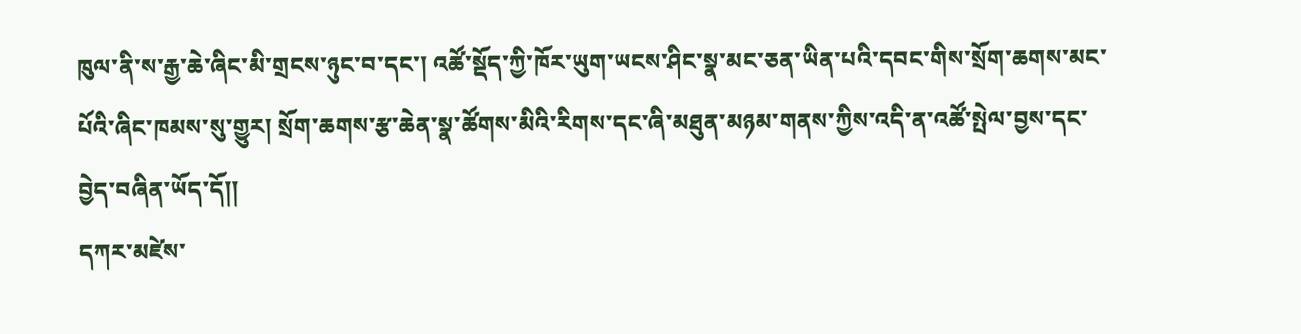ཁུལ་ནི་ས་རྒྱ་ཆེ་ཞིང་མི་གྲངས་ཉུང་བ་དང་། འཚོ་སྡོད་ཀྱི་ཁོར་ཡུག་ཡངས་ཤིང་སྣ་མང་ཅན་ཡིན་པའི་དབང་གིས་སྲོག་ཆགས་མང་པོའི་ཞིང་ཁམས་སུ་གྱུར། སྲོག་ཆགས་རྩ་ཆེན་སྣ་ཚོགས་མིའི་རིགས་དང་ཞི་མཐུན་མཉམ་གནས་ཀྱིས་འདི་ན་འཚོ་སྤེལ་བྱས་དང་བྱེད་བཞིན་ཡོད་དོ།།
དཀར་མཛེས་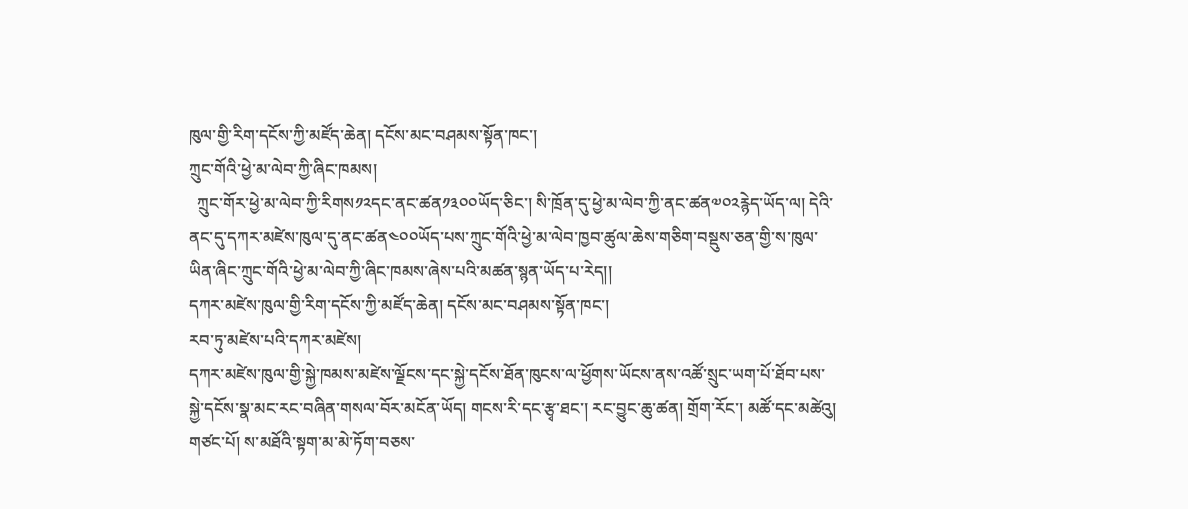ཁུལ་གྱི་རིག་དངོས་ཀྱི་མཛོད་ཆེན། དངོས་མང་བཤམས་སྟོན་ཁང་།
ཀྲུང་གོའི་ཕྱེ་མ་ལེབ་ཀྱི་ཞིང་ཁམས།
  ཀྲུང་གོར་ཕྱེ་མ་ལེབ་ཀྱི་རིགས༡༢དང་ནང་ཚན༡༣༠༠ཡོད་ཅིང་། སི་ཁྲོན་དུ་ཕྱེ་མ་ལེབ་ཀྱི་ནང་ཚན༧༠༢རྙེད་ཡོད་ལ། དེའི་ནང་དུ་དཀར་མཛེས་ཁུལ་དུ་ནང་ཚན༤༠༠ཡོད་པས་ཀྲུང་གོའི་ཕྱེ་མ་ལེབ་ཁྱབ་ཚུལ་ཆེས་གཅིག་བསྡུས་ཅན་གྱི་ས་ཁུལ་ཡིན་ཞིང་ཀྲུང་གོའི་ཕྱེ་མ་ལེབ་ཀྱི་ཞིང་ཁམས་ཞེས་པའི་མཚན་སྙན་ཡོད་པ་རེད།།
དཀར་མཛེས་ཁུལ་གྱི་རིག་དངོས་ཀྱི་མཛོད་ཆེན། དངོས་མང་བཤམས་སྟོན་ཁང་།
རབ་ཏུ་མཛེས་པའི་དཀར་མཛེས།
དཀར་མཛེས་ཁུལ་གྱི་སྐྱེ་ཁམས་མཛེས་ལྗོངས་དང་སྐྱེ་དངོས་ཐོན་ཁུངས་ལ་ཕྱོགས་ཡོངས་ནས་འཚོ་སྲུང་ཡག་པོ་ཐོབ་པས་སྐྱེ་དངོས་སྣ་མང་རང་བཞིན་གསལ་བོར་མངོན་ཡོད། གངས་རི་དང་རྩྭ་ཐང་། རང་བྱུང་ཆུ་ཚན། གྲོག་རོང་། མཚོ་དང་མཚེའུ། གཙང་པོ། ས་མཐོའི་སྟག་མ་མེ་ཏོག་བཅས་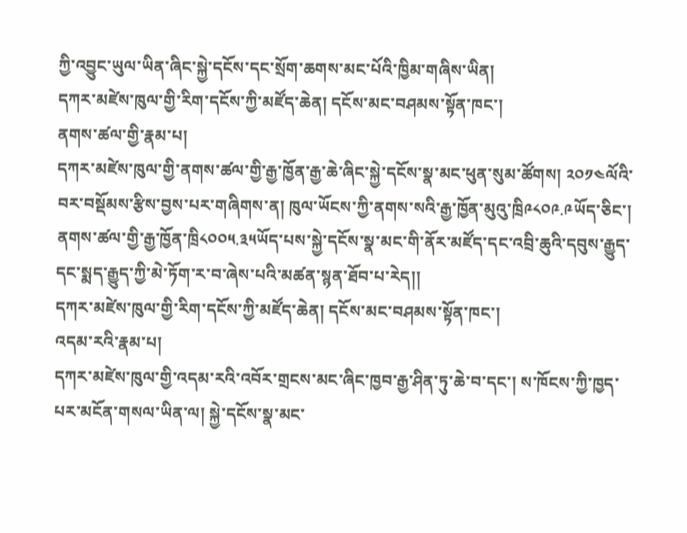ཀྱི་འབྱུང་ཡུལ་ཡིན་ཞིང་སྐྱེ་དངོས་དང་སྲོག་ཆགས་མང་པོའི་ཁྱིམ་གཞིས་ཡིན།
དཀར་མཛེས་ཁུལ་གྱི་རིག་དངོས་ཀྱི་མཛོད་ཆེན། དངོས་མང་བཤམས་སྟོན་ཁང་།
ནགས་ཚལ་གྱི་རྣམ་པ།
དཀར་མཛེས་ཁུལ་གྱི་ནགས་ཚལ་གྱི་རྒྱ་ཁྱོན་རྒྱ་ཆེ་ཞིང་སྐྱེ་དངོས་སྣ་མང་ཕུན་སུམ་ཚོགས། ༢༠༡༤ལོའི་བར་བསྡོམས་རྩིས་བྱས་པར་གཞིགས་ན། ཁུལ་ཡོངས་ཀྱི་ནགས་སའི་རྒྱ་ཁྱོན་མུའུ་ཁྲི༩༨༠༩.༩ཡོད་ཅིང་། ནགས་ཚལ་གྱི་རྒྱ་ཁྱོན་ཁྲི༨༠༠༥.༣༥ཡོད་པས་སྐྱེ་དངོས་སྣ་མང་གི་ནོར་མཛོད་དང་འབྲི་ཆུའི་དབུས་རྒྱུད་དང་སྨད་རྒྱུད་ཀྱི་མེ་ཏོག་ར་བ་ཞེས་པའི་མཚན་སྙན་ཐོབ་པ་རེད།།
དཀར་མཛེས་ཁུལ་གྱི་རིག་དངོས་ཀྱི་མཛོད་ཆེན། དངོས་མང་བཤམས་སྟོན་ཁང་།
འདམ་རའི་རྣམ་པ།
དཀར་མཛེས་ཁུལ་གྱི་འདམ་རའི་འབོར་གྲངས་མང་ཞིང་ཁྱབ་རྒྱ་ཤིན་ཏུ་ཆེ་བ་དང་། ས་ཁོངས་ཀྱི་ཁྱད་པར་མངོན་གསལ་ཡིན་ལ། སྐྱེ་དངོས་སྣ་མང་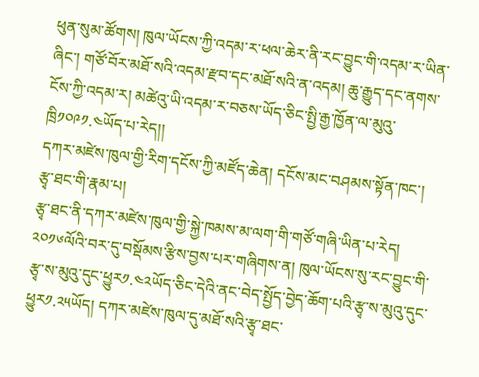ཕུན་སུམ་ཚོགས། ཁུལ་ཡོངས་ཀྱི་འདམ་ར་ཕལ་ཆེར་ནི་རང་བྱུང་གི་འདམ་ར་ཡིན་ཞིང་། གཙོ་བོར་མཐོ་སའི་འདམ་རྫབ་དང་མཐོ་སའི་ན་འདམ། ཆུ་རྒྱུད་དང་ནགས་ངོས་ཀྱི་འདམ་ར། མཚེའུ་ཡི་འདམ་ར་བཅས་ཡོད་ཅིང་སྤྱི་རྒྱ་ཁྱོན་ལ་མུའུ་ཁྲི༡༠༩༡.༤ཡོད་པ་རེད།།
དཀར་མཛེས་ཁུལ་གྱི་རིག་དངོས་ཀྱི་མཛོད་ཆེན། དངོས་མང་བཤམས་སྟོན་ཁང་།
རྩྭ་ཐང་གི་རྣམ་པ།
རྩྭ་ཐང་ནི་དཀར་མཛེས་ཁུལ་གྱི་སྐྱེ་ཁམས་མ་ལག་གི་གཙོ་གཞི་ཡིན་པ་རེད། ༢༠༡༦ལོའི་བར་དུ་བསྡོམས་རྩིས་བྱས་པར་གཞིགས་ན། ཁུལ་ཡོངས་སུ་རང་བྱུང་གི་རྩྭ་ས་མུའུ་དུང་ཕྱུར༡.༤༢ཡོད་ཅིང་དེའི་ནང་བེད་སྤྱོད་བྱེད་ཆོག་པའི་རྩྭ་ས་མུའུ་དུང་ཕྱུར༡.༢༥ཡོད། དཀར་མཛེས་ཁུལ་དུ་མཐོ་སའི་རྩྭ་ཐང་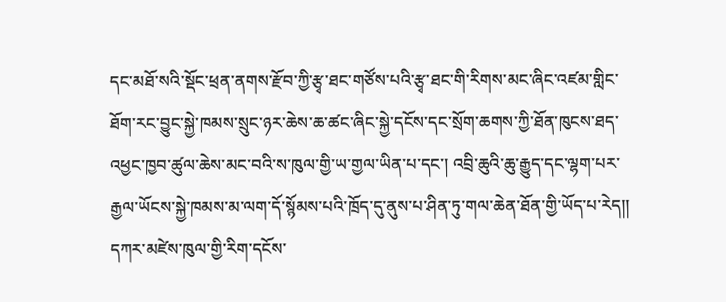དང་མཐོ་སའི་སྡོང་ཕྲན་ནགས་རྫོབ་ཀྱི་རྩྭ་ཐང་གཙོས་པའི་རྩྭ་ཐང་གི་རིགས་མང་ཞིང་འཛམ་གླིང་ཐོག་རང་བྱུང་སྐྱེ་ཁམས་སྲུང་ཉར་ཆེས་ཆ་ཚང་ཞིང་སྐྱེ་དངོས་དང་སྲོག་ཆགས་ཀྱི་ཐོན་ཁུངས་ཐད་འཕྱང་ཁྱབ་ཚུལ་ཆེས་མང་བའི་ས་ཁུལ་གྱི་ཡ་གྱལ་ཡིན་པ་དང་། འབྲི་ཆུའི་ཆུ་རྒྱུད་དང་ལྷག་པར་རྒྱལ་ཡོངས་སྐྱེ་ཁམས་མ་ལག་དོ་སྙོམས་པའི་ཁྲོད་དུ་ནུས་པ་ཤིན་ཏུ་གལ་ཆེན་ཐོན་གྱི་ཡོད་པ་རེད།།
དཀར་མཛེས་ཁུལ་གྱི་རིག་དངོས་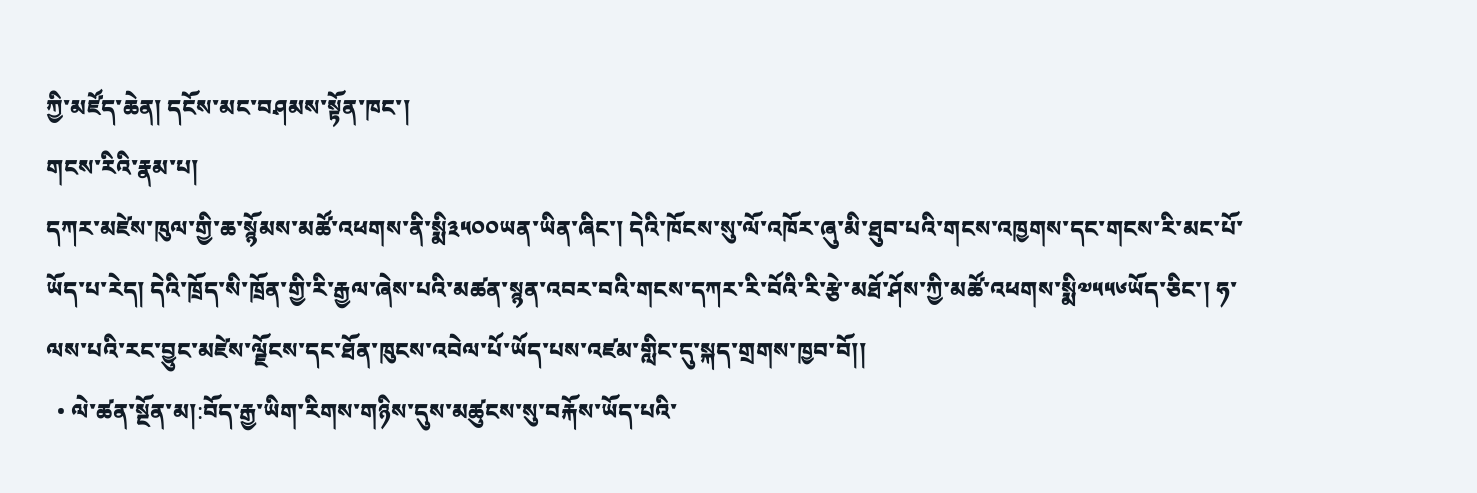ཀྱི་མཛོད་ཆེན། དངོས་མང་བཤམས་སྟོན་ཁང་།
གངས་རིའི་རྣམ་པ།
དཀར་མཛེས་ཁུལ་གྱི་ཆ་སྙོམས་མཚོ་འཕགས་ནི་སྨི༣༥༠༠ཡན་ཡིན་ཞིང་། དེའི་ཁོངས་སུ་ལོ་འཁོར་ཞུ་མི་ཐུབ་པའི་གངས་འཁྱགས་དང་གངས་རི་མང་པོ་ཡོད་པ་རེད། དེའི་ཁྲོད་སི་ཁྲོན་གྱི་རི་རྒྱལ་ཞེས་པའི་མཚན་སྙན་འབར་བའི་གངས་དཀར་རི་བོའི་རི་རྩེ་མཐོ་ཤོས་ཀྱི་མཚོ་འཕགས་སྨི༧༥༥༦ཡོད་ཅིང་། ཧ་ལས་པའི་རང་བྱུང་མཛེས་ལྗོངས་དང་ཐོན་ཁུངས་འབེལ་པོ་ཡོད་པས་འཛམ་གླིང་དུ་སྐད་གྲགས་ཁྱབ་བོ།།
  • ལེ་ཚན་སྔོན་མ།:བོད་རྒྱ་ཡིག་རིགས་གཉིས་དུས་མཚུངས་སུ་བརྐོས་ཡོད་པའི་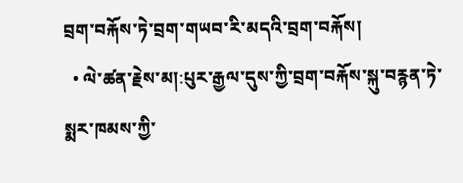བྲག་བརྐོས་ཏེ་བྲག་གཡབ་རི་མདའི་བྲག་བརྐོས།
  • ལེ་ཚན་རྗེས་མ།:པུར་རྒྱལ་དུས་ཀྱི་བྲག་བརྐོས་སྐུ་བརྙན་ཏེ་སྨར་ཁམས་ཀྱི་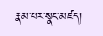རྣམ་པར་སྣང་མཛད།